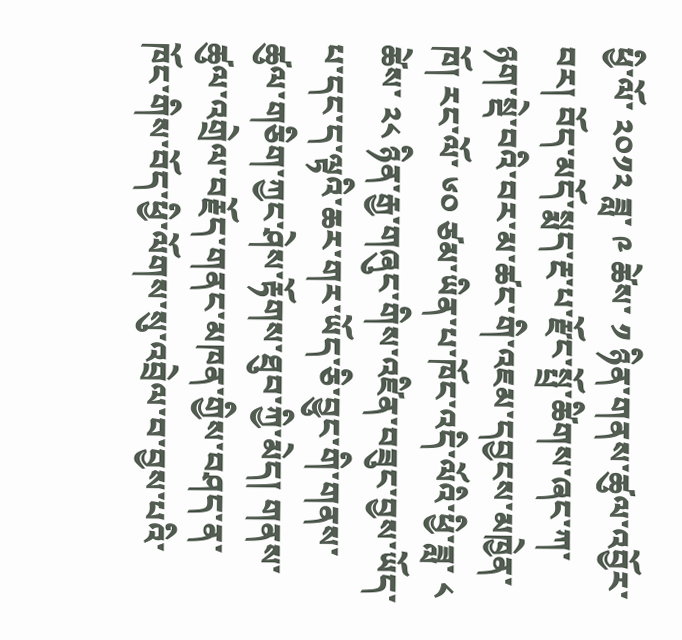ཕྱི་ལོ་ ༢༠༡༢ ཟླ་ ༩ ཚེས་ ༡ ཉིན་གནས་ཚུལ་འབྱོར་བར། བོད་མདོ་སྨད་རྔ་པ་རྫོང་སྤྲོ་ཚིགས་ཞང་ཀ་ཉག་སྡེ་བའི་བར་མ་ཚང་གི་འཇམ་དབྱངས་མཁྱེན་ཁོ། རང་ལོ་ ༦༠ ཙམ་ཡིན་པ་ཁོང་འདི་ལོའི་ཕྱི་ཟླ་ ༨ ཚེས་ ༢༨ ཉིན་རྒྱ་གཞུང་གིས་འཛིན་བཟུང་བྱས་ཡོད་པ་དང་ད་ལྟའི་ཆར་གར་ཡོད་ཅི་བྱུང་གི་གནས་ཚུལ་གཅིག་ཀྱང་ཤེས་རྟོགས་ཐུབ་ཀྱི་མེད། གནས་ཚུལ་འགྲེལ་བརྗོད་གནང་མཁན་གྱིས་བཤད་ན་ཁོང་གིས་བོད་ཕྱི་ལོགས་སུ་འབྲེལ་བ་བྱས་པའི་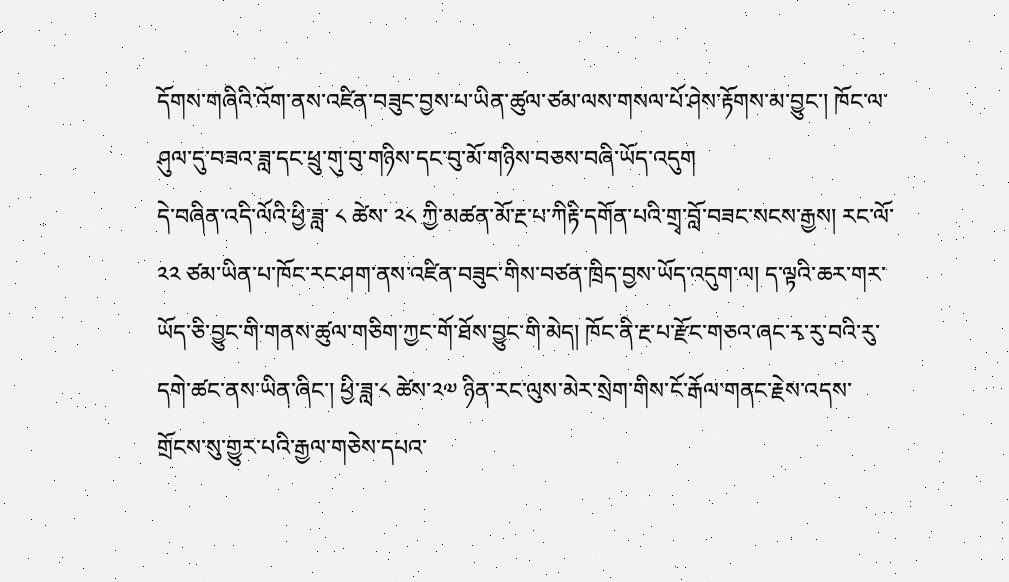དོགས་གཞིའི་འོག་ནས་འཛིན་བཟུང་བྱས་པ་ཡིན་ཚུལ་ཙམ་ལས་གསལ་པོ་ཤེས་རྟོགས་མ་བྱུང་། ཁོང་ལ་ཤུལ་དུ་བཟའ་ཟླ་དང་ཕྲུ་གུ་བུ་གཉིས་དང་བུ་མོ་གཉིས་བཅས་བཞི་ཡོད་འདུག
དེ་བཞིན་འདི་ལོའི་ཕྱི་ཟླ་ ༨ ཚེས་ ༢༨ ཀྱི་མཚན་མོ་རྔ་པ་ཀིརྟི་དགོན་པའི་གྲྭ་བློ་བཟང་སངས་རྒྱས། རང་ལོ་ ༢༢ ཙམ་ཡིན་པ་ཁོང་རང་ཤག་ནས་འཛིན་བཟུང་གིས་བཙན་ཁྲིད་བྱས་ཡོད་འདུག་ལ། ད་ལྟའི་ཆར་གར་ཡོད་ཅི་བྱུང་གི་གནས་ཚུལ་གཅིག་ཀྱང་གོ་ཐོས་བྱུང་གི་མེད། ཁོང་ནི་རྔ་པ་རྫོང་གཅའ་ཞང་རྭ་རུ་བའི་རུ་དགེ་ཚང་ནས་ཡིན་ཞིང་། ཕྱི་ཟླ་༨ ཚེས་༢༧ ཉིན་རང་ལུས་མེར་སྲེག་གིས་ངོ་རྒོལ་གནང་རྗེས་འདས་གྲོངས་སུ་གྱུར་པའི་རྒྱལ་གཅེས་དཔའ་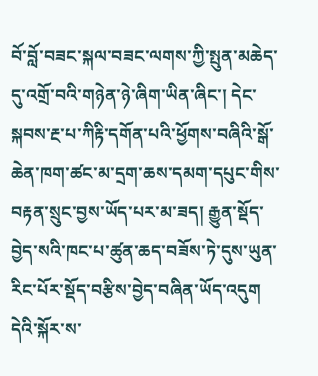བོ་བློ་བཟང་སྐལ་བཟང་ལགས་ཀྱི་སྤུན་མཆེད་དུ་འགྲོ་བའི་གཉེན་ཉེ་ཞིག་ཡིན་ཞིང་། དེང་སྐབས་རྔ་པ་ཀིརྟི་དགོན་པའི་ཕྱོགས་བཞིའི་སྒོ་ཆེན་ཁག་ཚང་མ་དྲག་ཆས་དམག་དཔུང་གིས་བརྟན་སྲུང་བྱས་ཡོད་པར་མ་ཟད། རྒྱུན་སྡོད་བྱེད་སའི་ཁང་པ་ཚུན་ཆད་བཟོས་ཏེ་དུས་ཡུན་རིང་པོར་སྡོད་བརྩིས་བྱེད་བཞིན་ཡོད་འདུག དེའི་སྐོར་ས་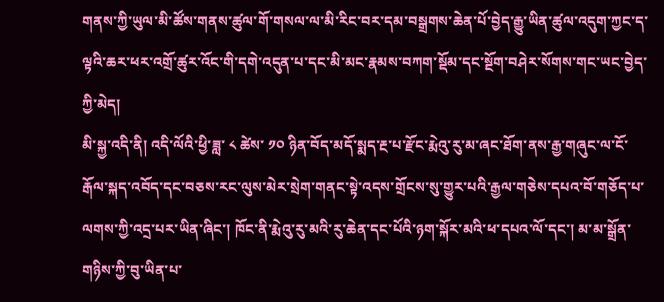གནས་ཀྱི་ཡུལ་མི་ཚོས་གནས་ཚུལ་གོ་གསལ་ལ་མི་རིང་བར་དམ་བསྒྲགས་ཆེན་པོ་བྱེད་རྒྱུ་ཡིན་ཚུལ་འདུག་ཀྱང་ད་ལྟའི་ཆར་ཕར་འགྲོ་ཚུར་འོང་གི་དགེ་འདུན་པ་དང་མི་མང་རྣམས་བཀག་སྡོམ་དང་སྔོག་བཤེར་སོགས་གང་ཡང་བྱེད་ཀྱི་མེད།
མི་སྐྱ་འདི་ནི། འདི་ལོའི་ཕྱི་ཟླ་ ༨ ཚེས་ ༡༠ ཉིན་བོད་མདོ་སྨད་རྔ་པ་རྫོང་རྨེའུ་རུ་མ་ཞང་ཐོག་ནས་རྒྱ་གཞུང་ལ་ངོ་རྒོལ་སྐད་འབོད་དང་བཅས་རང་ལུས་མེར་སྲེག་གནང་སྟེ་འདས་གྲོངས་སུ་གྱུར་པའི་རྒྱལ་གཅེས་དཔའ་བོ་གཅོད་པ་ལགས་ཀྱི་འདྲ་པར་ཡིན་ཞིང་། ཁོང་ནི་རྨེའུ་རུ་མའི་རུ་ཆེན་དང་པོའི་ཉག་སྐོར་མའི་ཕ་དཔའ་ལོ་དང་། མ་མ་སྒྲོན་གཉིས་ཀྱི་བུ་ཡིན་པ་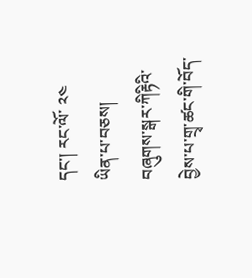དང་། རང་ལོ་ ༢༤ ཡིན་པ་བཅས།
བཞུགས་སྒར་ཀིརྟིའི་བྱེས་པ་གྲྭ་ཚང་གི་བོད་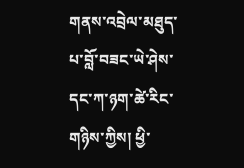གནས་འབྲེལ་མཐུད་པ་བློ་བཟང་ཡེ་ཤེས་དང་ཀ་ཉག་ཚེ་རིང་གཉིས་ཀྱིས། ཕྱི་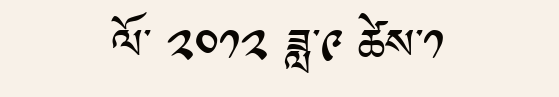ལོ་ ༢༠༡༢ ཟླ་༩ ཚེས་༡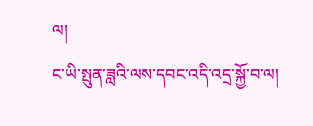ལ།
ང་ཡི་སྤུན་ཟླའི་ལས་དབང་འདི་འདྲ་སྐྱོ་བ་ལ།